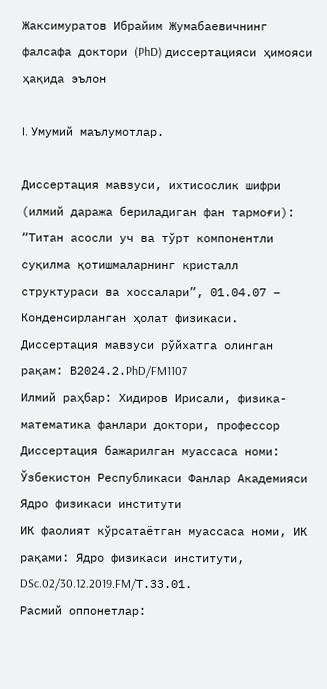Жаксимуратов Ибрайим Жумабаевичнинг
фалсафа доктори (PhD) диссертацияси ҳимояси ҳақида эълон

I. Умумий маълумотлар.

Диссертация мавзуси, ихтисослик шифри (илмий даража бериладиган фан тармоғи): “Титан асосли уч ва тўрт компонентли суқилма қотишмаларнинг кристалл структураси ва хоссалари”, 01.04.07 – Конденсирланган ҳолат физикаси.
Диссертация мавзуси рўйхатга олинган рақам: В2024.2.PhD/FM1107
Илмий раҳбар: Хидиров Ирисали, физика-математика фанлари доктори, профессор
Диссертация бажарилган муассаса номи: Ўзбекистон Республикаси Фанлар Академияси Ядро физикаси институти
ИК фаолият кўрсатаётган муассаса номи, ИК рақами: Ядро физикаси институти, DSc.02/30.12.2019.FM/Т.33.01.
Расмий оппонетлар: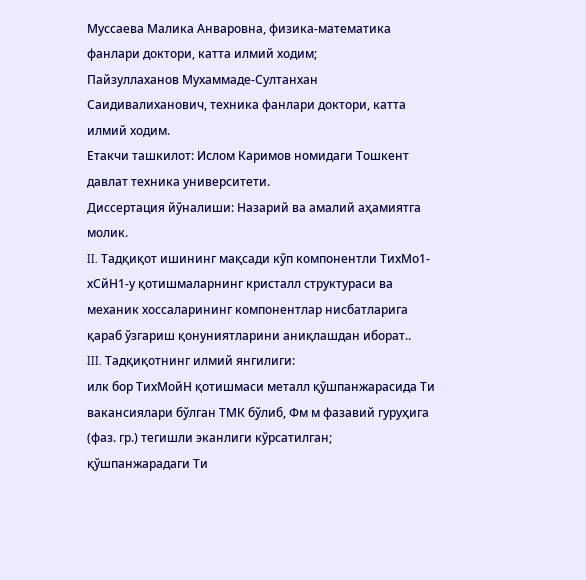Муссаева Малика Анваровна, физика-математика фанлари доктори, катта илмий ходим;
Пайзуллаханов Мухаммаде-Султанхан Саидивалиханович, техника фанлари доктори, катта илмий ходим.
Етакчи ташкилот: Ислом Каримов номидаги Тошкент давлат техника университети.
Диссертация йўналиши: Назарий ва амалий аҳамиятга молик.
II. Тадқиқот ишининг мақсади кўп компонентли ТихМо1-хCйН1-у қотишмаларнинг кристалл структураси ва механик хоссаларининг компонентлар нисбатларига  қараб ўзгариш қонуниятларини аниқлашдан иборат..
III. Тадқиқотнинг илмий янгилиги:
илк бор ТихМойН қотишмаси металл қўшпанжарасида Ти вакансиялари бўлган ТМК бўлиб, Фм м фазавий гуруҳига (фаз. гр.) тегишли эканлиги кўрсатилган; қўшпанжарадаги Ти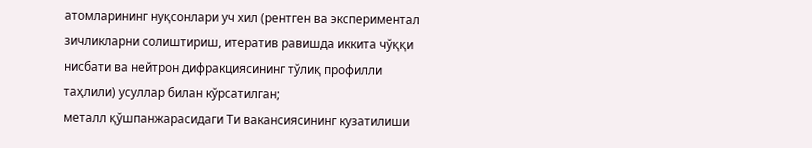атомларининг нуқсонлари уч хил (рентген ва экспериментал зичликларни солиштириш, итератив равишда иккита чўққи нисбати ва нейтрон дифракциясининг тўлиқ профилли таҳлили) усуллар билан кўрсатилган;
металл қўшпанжарасидаги Ти вакансиясининг кузатилиши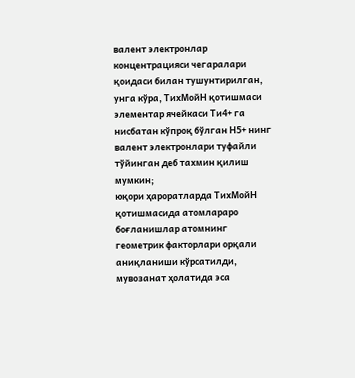валент электронлар концентрацияси чегаралари қоидаси билан тушунтирилган, унга кўра, ТихМойН қотишмаси элементар ячейкаси Ти4+ га нисбатан кўпроқ бўлган Н5+ нинг валент электронлари туфайли тўйинган деб тахмин қилиш мумкин;
юқори ҳароратларда ТихМойН қотишмасида атомлараро боғланишлар атомнинг геометрик факторлари орқали аниқланиши кўрсатилди, мувозанат ҳолатида эса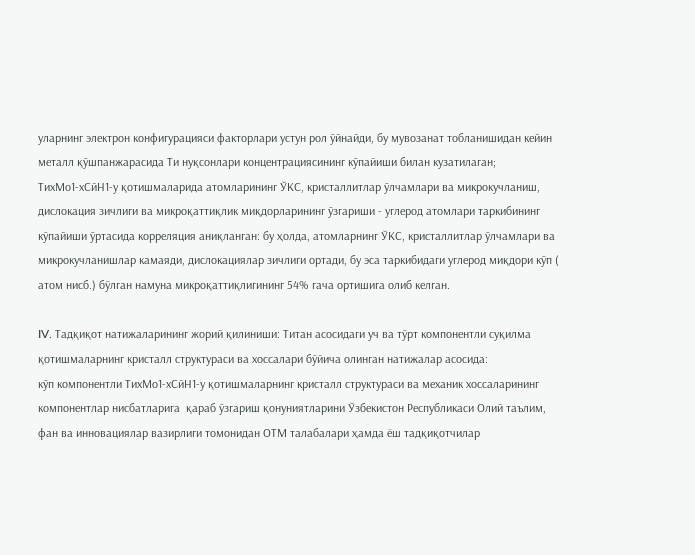уларнинг электрон конфигурацияси факторлари устун рол ўйнайди, бу мувозанат тобланишидан кейин металл қўшпанжарасида Ти нуқсонлари концентрациясининг кўпайиши билан кузатилаган;
ТихМо1-хCйН1-у қотишмаларида атомларининг ЎКС, кристаллитлар ўлчамлари ва микрокучланиш, дислокация зичлиги ва микроқаттиқлик миқдорларининг ўзгариши - углерод атомлари таркибининг кўпайиши ўртасида корреляция аниқланган: бу ҳолда, атомларнинг ЎКС, кристаллитлар ўлчамлари ва микрокучланишлар камаяди, дислокациялар зичлиги ортади, бу эса таркибидаги углерод миқдори кўп ( атом нисб.) бўлган намуна микроқаттиқлигининг 54% гача ортишига олиб келган.

IV. Тадқиқот натижаларининг жорий қилиниши: Титан асосидаги уч ва тўрт компонентли суқилма қотишмаларнинг кристалл структураси ва хоссалари бўйича олинган натижалар асосида:
кўп компонентли ТихМо1-хCйН1-у қотишмаларнинг кристалл структураси ва механик хоссаларининг компонентлар нисбатларига  қараб ўзгариш қонуниятларини Ўзбекистон Республикаси Олий таълим, фан ва инновациялар вазирлиги томонидан ОТМ талабалари ҳамда ёш тадқиқотчилар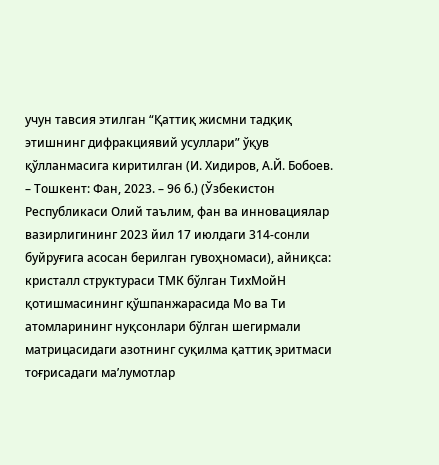учун тавсия этилган “Қаттиқ жисмни тадқиқ этишнинг дифракциявий усуллари” ўқув қўлланмасига киритилган (И. Хидиров, А.Й. Бобоев. – Тошкент: Фан, 2023. – 96 б.) (Ўзбекистон Республикаси Олий таълим, фан ва инновациялар вазирлигининг 2023 йил 17 июлдаги 314-сонли буйруғига асосан берилган гувоҳномаси), айниқса:
кристалл структураси ТМК бўлган ТихМойН қотишмасининг қўшпанжарасида Мо ва Ти атомларининг нуқсонлари бўлган шегирмали матрицасидаги азотнинг суқилма қаттиқ эритмаси тоғрисадаги маʼлумотлар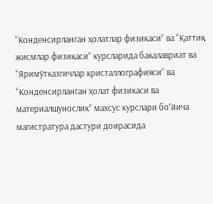“Конденсирланган ҳолатлар физикаси” ва “Қаттиқ жисмлар физикаси” курсларида бакалавриат ва “Яримўтказгичлар кристаллографияси” ва “Конденсирланган ҳолат физикаси ва материалшунослик” махсус курслари боʻйича магистратура дастури доирасида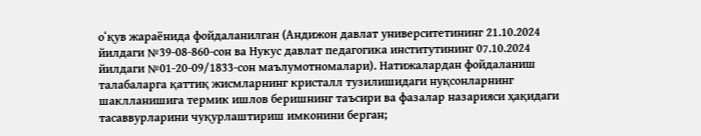оʻқув жараёнида фойдаланилган (Андижон давлат университетининг 21.10.2024 йилдаги №39-08-860-сон ва Нукус давлат педагогика институтининг 07.10.2024 йилдаги №01-20-09/1833-сон маълумотномалари). Натижалардан фойдаланиш талабаларга қаттиқ жисмларнинг кристалл тузилишидаги нуқсонларнинг шаклланишига термик ишлов беришнинг таъсири ва фазалар назарияси ҳақидаги тасаввурларини чуқурлаштириш имконини берган;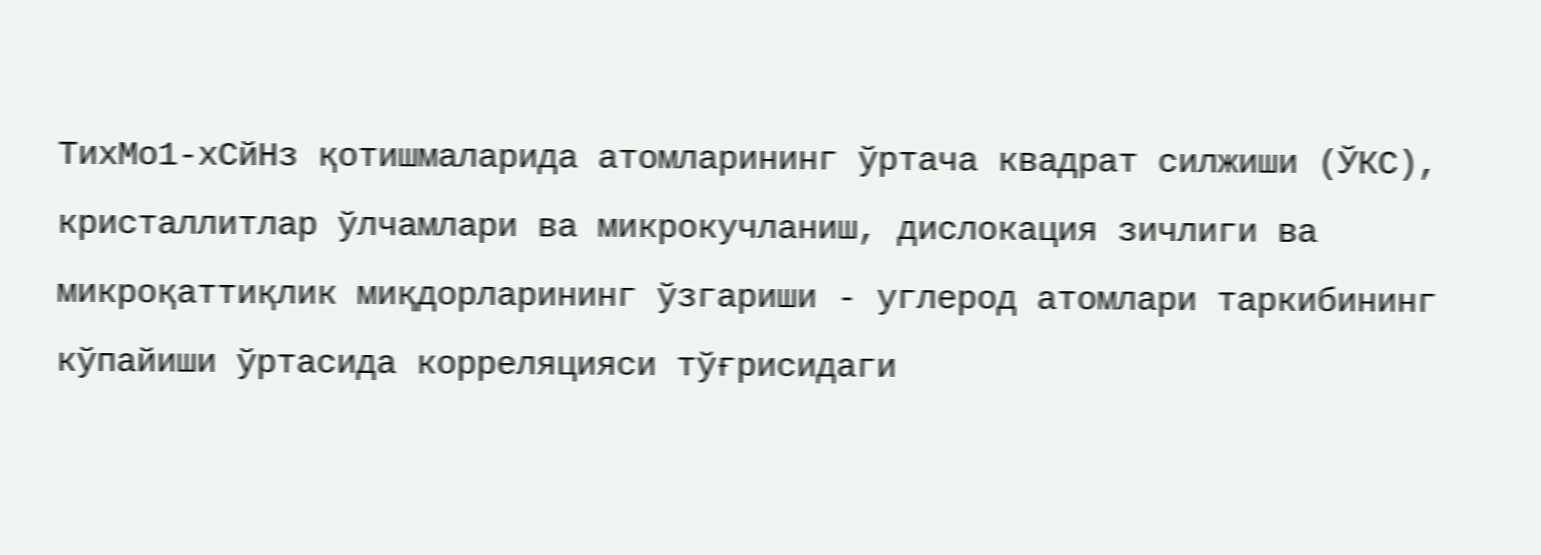ТихМо1-хCйНз қотишмаларида атомларининг ўртача квадрат силжиши (ЎКС), кристаллитлар ўлчамлари ва микрокучланиш, дислокация зичлиги ва микроқаттиқлик миқдорларининг ўзгариши - углерод атомлари таркибининг кўпайиши ўртасида корреляцияси тўғрисидаги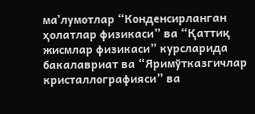маʼлумотлар “Конденсирланган ҳолатлар физикаси” ва “Қаттиқ жисмлар физикаси” курсларида бакалавриат ва “Яримўтказгичлар кристаллографияси” ва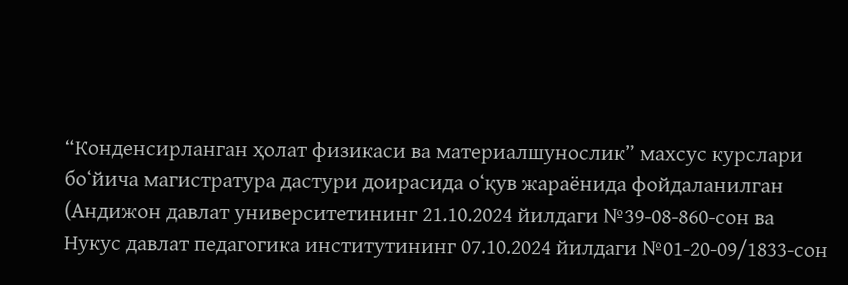“Конденсирланган ҳолат физикаси ва материалшунослик” махсус курслари боʻйича магистратура дастури доирасида оʻқув жараёнида фойдаланилган (Андижон давлат университетининг 21.10.2024 йилдаги №39-08-860-сон ва Нукус давлат педагогика институтининг 07.10.2024 йилдаги №01-20-09/1833-сон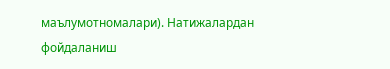маълумотномалари). Натижалардан фойдаланиш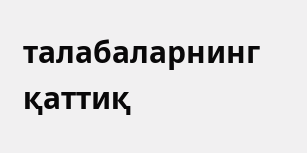талабаларнинг қаттиқ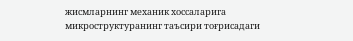жисмларнинг механик хоссаларига микроструктуранинг таъсири тоғрисадаги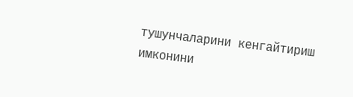тушунчаларини кенгайтириш имконини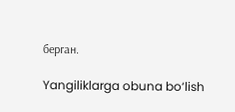берган.

Yangiliklarga obuna bo‘lish